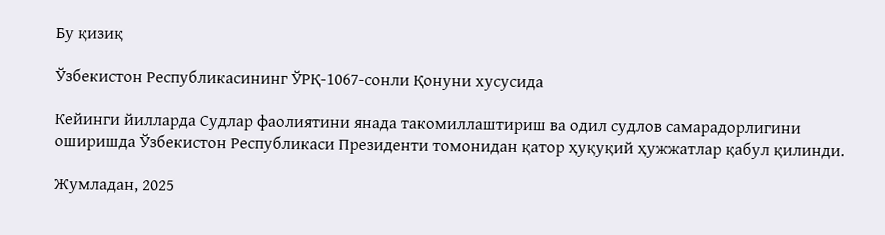Бу қизиқ

Ўзбекистон Республикасининг ЎРҚ-1067-сонли Қонуни хусусида

Кейинги йилларда Судлар фаолиятини янада такомиллаштириш ва одил судлов самарадорлигини оширишда Ўзбекистон Республикаси Президенти томонидан қатор ҳуқуқий ҳужжатлар қабул қилинди.

Жумладан, 2025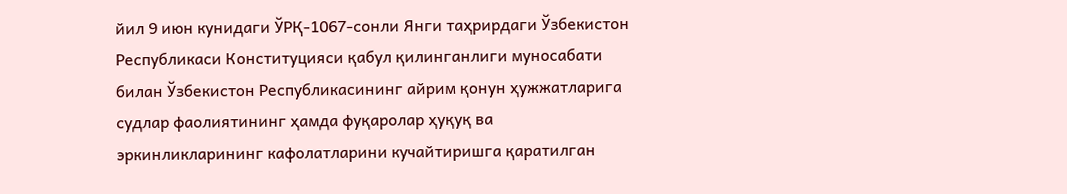йил 9 июн кунидаги ЎРҚ-1067-сонли Янги таҳрирдаги Ўзбекистон Республикаси Конституцияси қабул қилинганлиги муносабати билан Ўзбекистон Республикасининг айрим қонун ҳужжатларига судлар фаолиятининг ҳамда фуқаролар ҳуқуқ ва эркинликларининг кафолатларини кучайтиришга қаратилган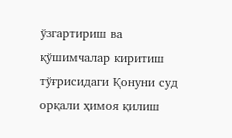ўзгартириш ва қўшимчалар киритиш тўғрисидаги Қонуни суд орқали ҳимоя қилиш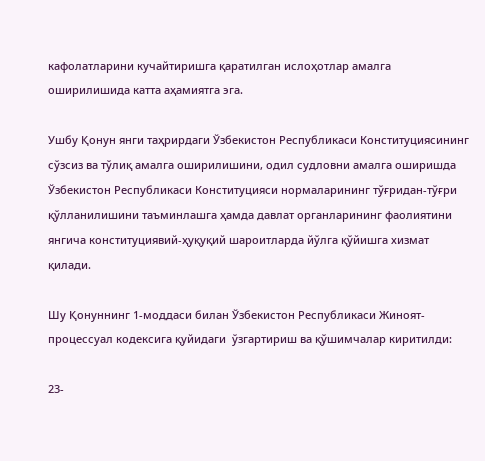кафолатларини кучайтиришга қаратилган ислоҳотлар амалга оширилишида катта аҳамиятга эга.

Ушбу Қонун янги таҳрирдаги Ўзбекистон Республикаси Конституциясининг сўзсиз ва тўлиқ амалга оширилишини, одил судловни амалга оширишда Ўзбекистон Республикаси Конституцияси нормаларининг тўғридан-тўғри қўлланилишини таъминлашга ҳамда давлат органларининг фаолиятини янгича конституциявий-ҳуқуқий шароитларда йўлга қўйишга хизмат қилади.

Шу Қонуннинг 1-моддаси билан Ўзбекистон Республикаси Жиноят-процессуал кодексига қуйидаги  ўзгартириш ва қўшимчалар киритилди:

23-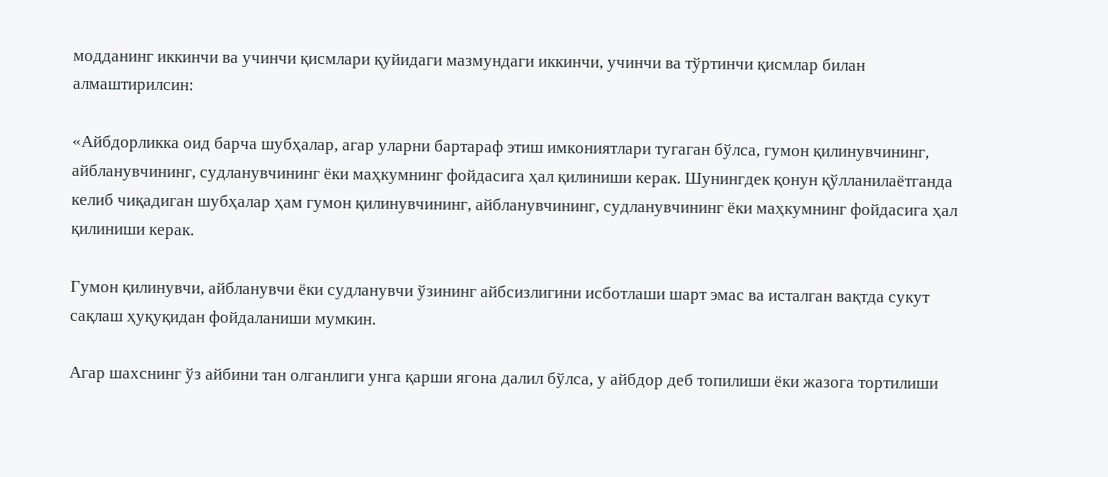модданинг иккинчи ва учинчи қисмлари қуйидаги мазмундаги иккинчи, учинчи ва тўртинчи қисмлар билан алмаштирилсин:

«Айбдорликка оид барча шубҳалар, агар уларни бартараф этиш имкониятлари тугаган бўлса, гумон қилинувчининг, айбланувчининг, судланувчининг ёки маҳкумнинг фойдасига ҳал қилиниши керак. Шунингдек қонун қўлланилаётганда келиб чиқадиган шубҳалар ҳам гумон қилинувчининг, айбланувчининг, судланувчининг ёки маҳкумнинг фойдасига ҳал қилиниши керак.

Гумон қилинувчи, айбланувчи ёки судланувчи ўзининг айбсизлигини исботлаши шарт эмас ва исталган вақтда сукут сақлаш ҳуқуқидан фойдаланиши мумкин.

Агар шахснинг ўз айбини тан олганлиги унга қарши ягона далил бўлса, у айбдор деб топилиши ёки жазога тортилиши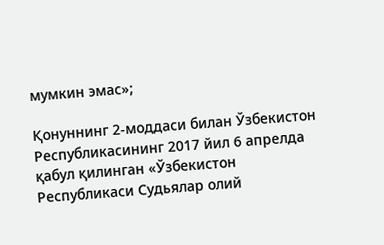мумкин эмас»;

Қонуннинг 2-моддаси билан Ўзбекистон Республикасининг 2017 йил 6 апрелда қабул қилинган «Ўзбекистон Республикаси Судьялар олий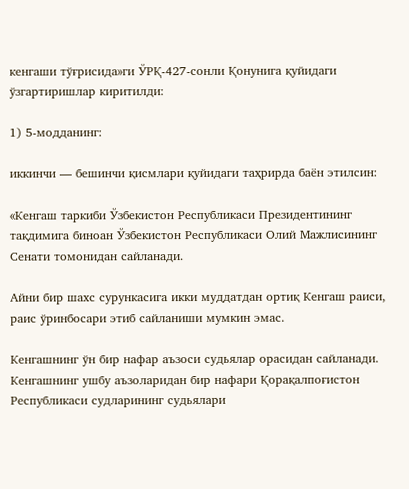кенгаши тўғрисида»ги ЎРҚ-427-сонли Қонунига қуйидаги ўзгартиришлар киритилди:

1) 5-модданинг:

иккинчи — бешинчи қисмлари қуйидаги таҳрирда баён этилсин:

«Кенгаш таркиби Ўзбекистон Республикаси Президентининг тақдимига биноан Ўзбекистон Республикаси Олий Мажлисининг Сенати томонидан сайланади.

Айни бир шахс сурункасига икки муддатдан ортиқ Кенгаш раиси, раис ўринбосари этиб сайланиши мумкин эмас.

Кенгашнинг ўн бир нафар аъзоси судьялар орасидан сайланади. Кенгашнинг ушбу аъзоларидан бир нафари Қорақалпоғистон Республикаси судларининг судьялари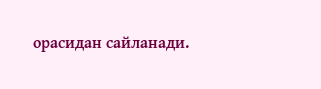орасидан сайланади.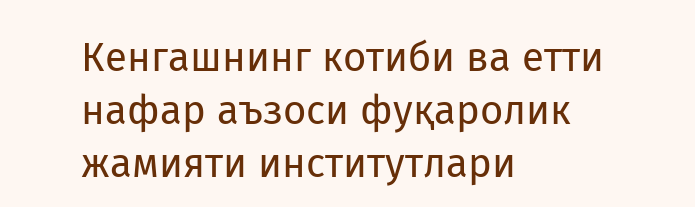Кенгашнинг котиби ва етти нафар аъзоси фуқаролик жамияти институтлари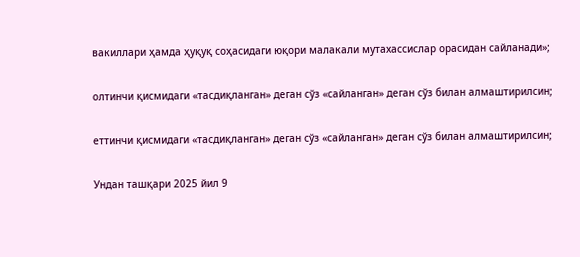вакиллари ҳамда ҳуқуқ соҳасидаги юқори малакали мутахассислар орасидан сайланади»;

олтинчи қисмидаги «тасдиқланган» деган сўз «сайланган» деган сўз билан алмаштирилсин;

еттинчи қисмидаги «тасдиқланган» деган сўз «сайланган» деган сўз билан алмаштирилсин;

Ундан ташқари 2025 йил 9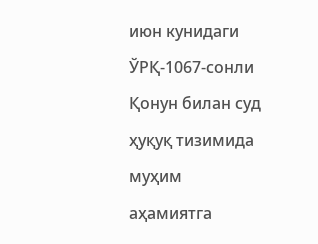июн кунидаги ЎРҚ-1067-сонли Қонун билан суд ҳуқуқ тизимида муҳим аҳамиятга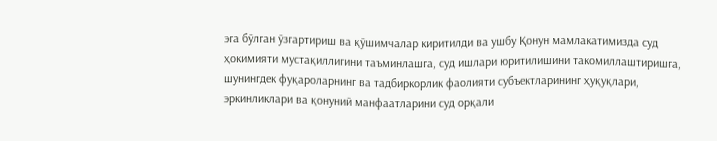эга бўлган ўзгартириш ва қўшимчалар киритилди ва ушбу Қонун мамлакатимизда суд ҳокимияти мустақиллигини таъминлашга, суд ишлари юритилишини такомиллаштиришга, шунингдек фуқароларнинг ва тадбиркорлик фаолияти субъектларининг ҳуқуқлари, эркинликлари ва қонуний манфаатларини суд орқали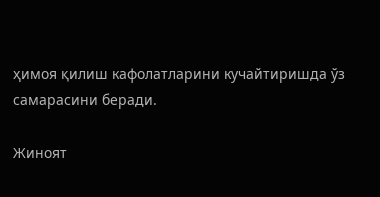ҳимоя қилиш кафолатларини кучайтиришда ўз самарасини беради.

Жиноят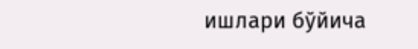ишлари бўйича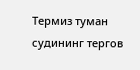Термиз туман судининг тергов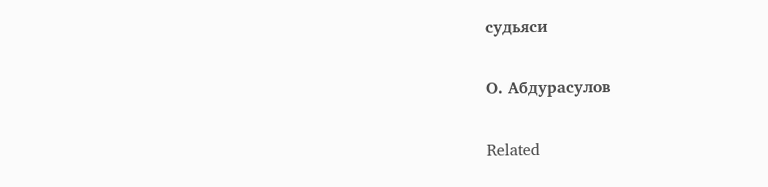судьяси

О. Абдурасулов

Related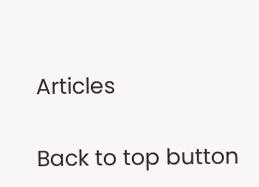Articles

Back to top button